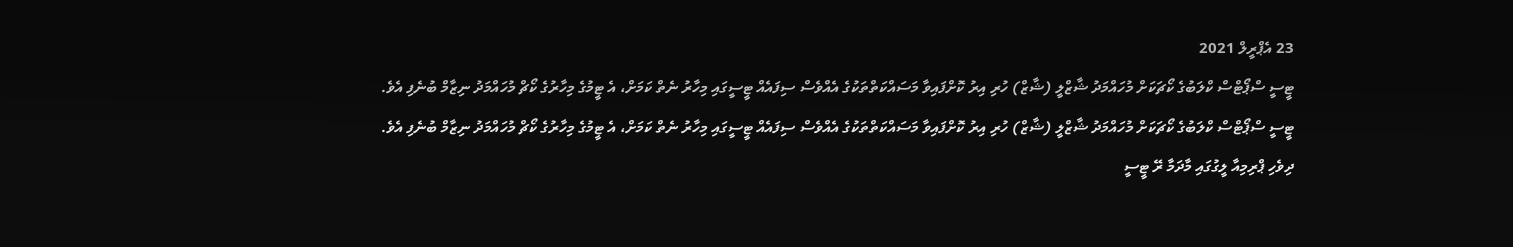23 އެޕްރީލް 2021
ޓީސީ ސްޕޯޓްސް ކްލަބުގެ ކޯޗަކަށް މުހައްމަދު ޝާޒްލީ (ޝާޒް) ހުރި އިރު ކޮށްފައިވާ މަސައްކަތްތަކުގެ އެއްވެސް ސިފައެއް ޓީސީގައި މިހާރު ނެތް ކަމަށް، އެ ޓީމުގެ މިހާރުގެ ކޯޗް މުހައްމަދު ނިޒާމް ބުނެފި އެވެ.
ޓީސީ ސްޕޯޓްސް ކްލަބުގެ ކޯޗަކަށް މުހައްމަދު ޝާޒްލީ (ޝާޒް) ހުރި އިރު ކޮށްފައިވާ މަސައްކަތްތަކުގެ އެއްވެސް ސިފައެއް ޓީސީގައި މިހާރު ނެތް ކަމަށް، އެ ޓީމުގެ މިހާރުގެ ކޯޗް މުހައްމަދު ނިޒާމް ބުނެފި އެވެ.
ދިވެހި ޕްރިމިއާ ލީގުގައި މާދަމާ ރޭ ޓީސީ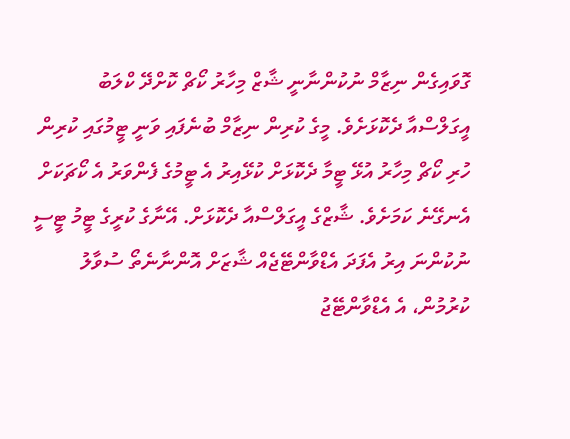ގޮވައިގެން ނިޒާމް ނުކުންނާނީ ޝާޒް މިހާރު ކޯޗް ކޮށްދޭ ކްލަބު އީގަލްސްއާ ދެކޮޅަށެވެ. މީގެ ކުރިން ނިޒާމް ބުނެފައި ވަނީ ޓީމުގައި ކުރިން ހުރި ކޯޗް މިހާރު އުޅޭ ޓީމާ ދެކޮޅަށް ކުޅޭއިރު އެ ޓީމުގެ ފެންވަރު އެ ކޯޗަކަށް އެނގޭނެ ކަމަށެވެ. ޝާޒްގެ އީގަލްސްއާ ދެކޮޅަށް. އޭނާގެ ކުރީގެ ޓީމު ޓީސީ ނުކުންނަ އިރު އެފަދަ އެޑްވާންޓޭޖެއް ޝާޒަށް އޮންނާނެތޯ ސުވާލު ކުރުމުން، އެ އެޑްވާންޓޭޖު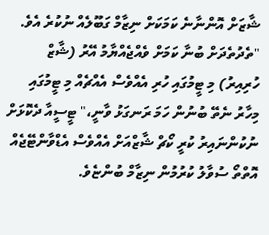ޝާޒަށް އޮންނާނެ ކަމަކަށް ނިޒާމް ގަބޫލެއް ނުކުރެ އެވެ.
"ތެދުތެދަށް ބުނާ ކަމަށް ވެއްޖެއްޔާމު އޭރު (ޝާޒް ހުރިއިރު) މި ޓީމުގައި ހުރި އެއްވެސް އެއްޗެއް މި ޓީމުގައި މިހާރު ނެތޭ ބުނުން ހަމަ ރަނގަޅު ވާނީ،" ޓީސީއާ ދެކޮޅަށް ނުކުންނައިރު ކުރީ ކޯޗް ޝާޒްއަށް އެއްވެސް އެޑްވާންޓޭޖެއް އޮތްތޯ ސުވާލު ކުރުމުން ނިޒާމް ބުންޏެވެ.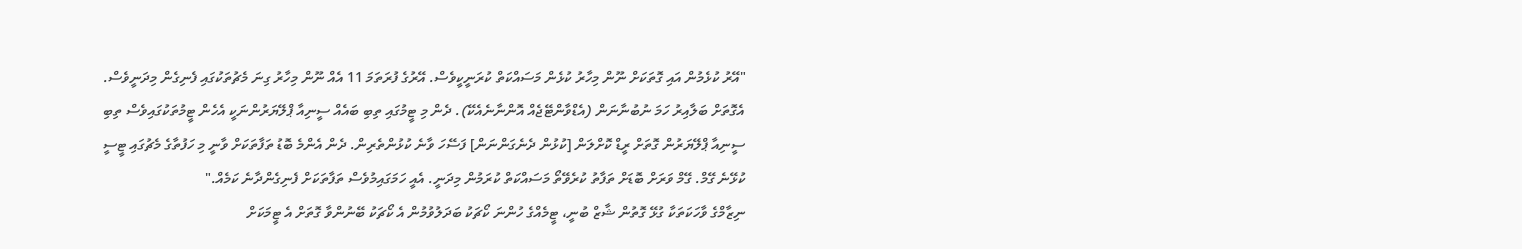"އޭރު ކުޅެމުން އައި ގޮތަކަށް ނޫން މިހާރު ކުޅެން މަސައްކަތް ކުރަނީކީވެސް. އޭރުގެ ފުރަތަމަ 11 އެއް ނޫން މިހާރު ގިނަ މެޗުތަކުގައި ފެނިގެން މިދަނީވެސް. އެގޮތަށް ބަލާއިރު ހަމަ ނުބުނާނަން (އެޑްވާންޓޭޖެއް އޮންނާނެއެކޭ). ދެން މި ޓީމުގައި ތިބި ބައެއް ސީނިއާ ޕްލޭޔަރުންނަކީ އެހެން ޓީމުތަކުގައިވެސް ތިބި ސީނިއާ ޕްލޭޔަރުން ގޮތަށް ރީޑް ކޮށްލަން [ކުޅުން ދެނެގަންނަން] ފަސޭހަ ވާނެ ކުޅުންތެރިން. ދެން އެންމެ ބޮޑު ތަފާތަކަށް ވާނީ މި ހަފުތާގެ މެޗުގައި ޓީސީ ކުޅޭނެ ގޭމް. ގޭމް ވަރަށް ބޮޑަށް ތަފާތު ކުރެވޭތޯ މަސައްކަތް ކުރަމުން މިދަނީ. އެއީ ހަމަގައިމުވެސް ތަފާތަކަށް ފެނިގެންދާނެ ކަމެއް."
ނިޒާމްގެ ވާހަކަތަކާ ގުޅޭ ގޮތުން ޝާޒް ބުނީ، ޓީމެއްގެ ހުންނަ ކޯޗަކު ބަދަލުވުމުން އެ ކޯޗަކު ބޭނުންވާ ގޮތަށް އެ ޓީމަކަށް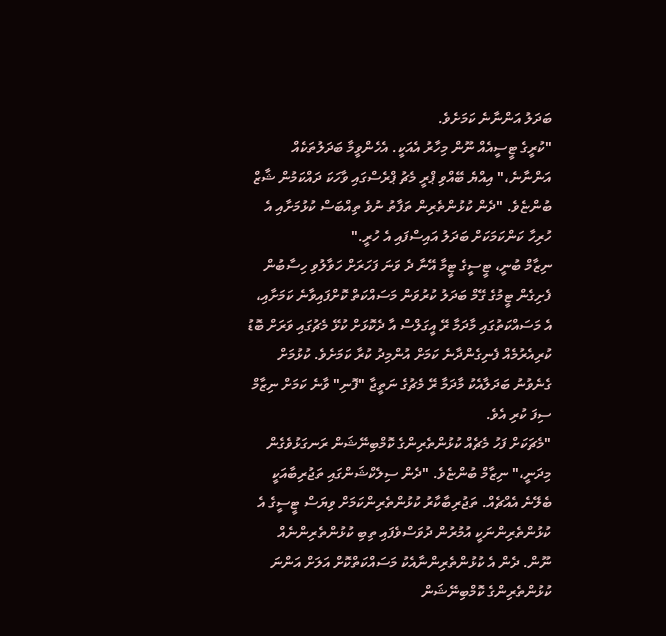ބަދަލު އަންނާނެ ކަމަށެވެ.
"ކުރީގެ ޓީސީއެއް ނޫން މިހާރު އެއަކީ. އެހެންވީމާ ބަދަލުތަކެއް އަންނާނެ،" އިއްޔެ ބޭއްވި ޕްރީ މެޗު ޕްރެސްގައި ވާހަކަ ދައްކަމުން ޝާޒް ބުންޏެވެ. "ދެން ކުޅުންތެރިން ތަފާތު ނުވެ ތިއްބަސް ކުޅުމަށާއި އެ ހުރިހާ ކަންކަމަކަށް ބަދަލު އައިސްފައި އެ ހުރީ."
ނިޒާމް ބުނީ، ޓީސީގެ ޓީމާ އޭނާ ދެ ވަނަ ފަހަރަށް ހަވާލުވި ހިސާބުން ފެށިގެން ޓީމުގެ ގޭމް ބަދަލު ކުރުވަން މަސައްކަތް ކޮށްފައިވާނެ ކަމަށާއި، އެ މަސައްކަތުގައި މާދަމާ ރޭ އީގަލްސް އާ ދެކޮޅަށް ކުޅޭ މެޗުގައި ވަރަށް ބޮޑު ކުރިއެރުމެއް ފެނިގެންދާނެ ކަމަށް އުންމިދު ކުރާ ކަމަށެވެ. ކުޅުމަށް ގެނެވުނު ބަދަލާއެކު މާދަމާ ރޭ މެޗުގެ ނަތީޖާ "ފޮނި" ވާނެ ކަމަށް ނިޒާމް ސިފަ ކުރި އެވެ.
"މެޗަކަށް ފަހު މެޗެއް ކުޅުންތެރިންގެ ކޮމްބިނޭޝަން ރަނގަޅުވެގެން މިދަނީ،" ނިޒާމް ބުންޏެވެ. "ދެން ސިލެކްޝަންގައި ތަޖުރިބާއަކީ ބެލޭނެ އެއްޗެއް. ތަޖުރިބާކާރު ކުޅުންތެރިންކަމަށް ވިޔަސް ޓީސީގެ އެ ކުޅުންތެރިންނަކީ އުމުރުން ދުވަސްވެފައި ތިބި ކުޅުންތެރިންނެއް ނޫން. ދެން އެ ކުޅުންތެރިންނާއެކު މަސައްކަތްކޮށް އަލަށް އަންނަ ކުޅުންތެރިންގެ ކޮމްބިނޭޝަން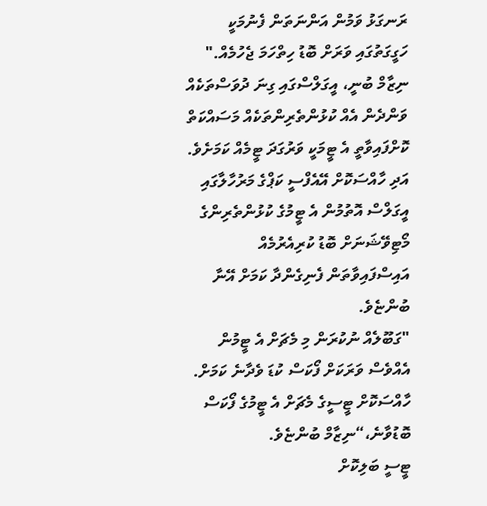ރަނގަޅު ވަމުން އަންނަތަން ފެނުމަކީ ހަގީގަތުގައި ވަރަށް ބޮޑު ހިތްހަމަ ޖެހުމެއް."
ނިޒާމް ބުނީ، އީގަލްސްގައި ގިނަ ދުވަސްތަކެއް ވަންދެން އެއް ކުޅުންތެރިންތަކެއް މަސައްކަތް ކޮށްފައިވާތީ އެ ޓީމަކީ ވަރުގަދަ ޓީމެއް ކަމަށެވެ. އަދި ހާއްސަކޮށް އޭއެފްސީ ކަޕްގެ މަރުހާލާގައި އީގަލްސް އޮތުމުން އެ ޓީމުގެ ކުޅުންތެރިންގެ މޯޓިވޭޝަނަށް ބޮޑު ކުރިއެރުމެއް އައިސްފައިވާތަން ފެނިގެންދާ ކަމަށް އޭނާ ބުންޏެވެ.
"ގަބޫލެއް ނުކުރަން މި މެޗަށް އެ ޓީމުން އެއްވެސް ވަރަކަށް ފޯކަސް ކުޑަ ވެދާނެ ކަމަށް. ހާއްސަކޮށް ޓީސީގެ މެޗަށް އެ ޓީމުގެ ފޯކަސް ބޮޑުވާނެ،“ނިޒާމް ބުންޏެވެ.
ޓީސީ ބަލިކޮށް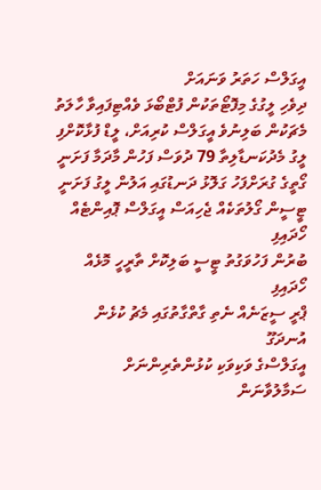އީގަލްސް ހަތަރު ވަނައަށް
ދިވެހި ލީގުގެ މިފޮޓޯތަކުން ފުޓްބޯޅަ ވެއްޓިފައިވާ ހާލަތު
މެޗަކުން ބަލިނުވެ އީގަލްސް ކުރިއަށް، ލީޑް ފުޅާކޮށްފި
ލީގު މެދުކަނޑާލިތާ 79 ދުވަސް ފަހުން މާދަމާ ފަށަނީ
ގޯތީގެ ގުރަށްފަހު ގަލޮޅު ދަނޑުގައި އަލުން ލީގު ފަށަނީ
ޓީސީން ގޯލުތަކެއް ޖެހިއަސް އީގަލްސް ޕޮއިންޓެއް ހޯދައިފި
ބުރުން ފަހުވަގުތު ޓީސީ ބަލިކޮށް ތާރީހީ މޮޅެއް ހޯދައިފި
ޕްރީ ސީޒަނެއް ނެތި ގާތްގާތުގައި މެޗު ކުޅެން އުނދަގޫ
އީގަލްސްގެ ވަކިވަކި ކުޅުންތެރިންނަށް ސަމާލުވާނަން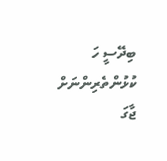ބިދޭސީ ހަ ކުޅުންތެރިންނަށް ޖާގަ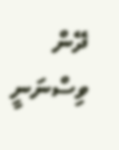ދޭން ވިސްނަނީ